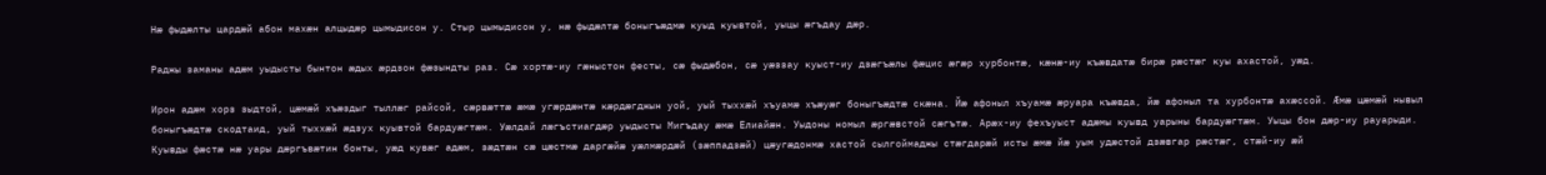Нæ фыдæлты цардæй абон махæн алцыдæр цымыдисон у. Стыр цымыдисон у, нæ фыдæлтæ боныгъæдмæ куыд куывтой, уыцы æгъдау дæр.

Раджы заманы адæм уыдысты бынтон æдых æрдзон фæзындты раз. Сæ хортæ-иу гæныстон фесты, сæ фыдæбон, сæ уæззау куыст-иу дзæгъæлы фæцис æгæр хурбонтæ, кæнæ-иу къæвдатæ бирæ рæстæг куы ахастой, уæд.

Ирон адæм хорз зыдтой, цæмæй хъæздыг тыллæг райсой, сæрвæттæ æмæ угæрдæнтæ кæрдæгджын уой, уый тыххæй хъуамæ хъæуæг боныгъæдтæ скæна. Йæ афоныл хъуамæ æруара къæвда, йæ афоныл та хурбонтæ ахæссой. Æмæ цæмæй нывыл боныгъæдтæ скодтаид, уый тыххæй æдзух куывтой бардуæгтæм. Уæлдай лæгъстиагдæр уыдысты Мигъдау æмæ Елиайæн. Уыдоны номыл æргæвстой сæгътæ. Арæх-иу фехъуыст адæмы куывд уарыны бардуæгтæм. Уыцы бон дæр-иу рауарыди. Куывды фæстæ нæ уары дæргъвæтин бонты, уæд кувæг адæм, зæдтæн сæ цæстмæ даргæйæ уæлмæрдæй (зæппадзæй) цæугæдонмæ хастой сылгоймаджы стæгдарæй исты æмæ йæ уым удæстой дзæвгар рæстæг, стæй-иу æй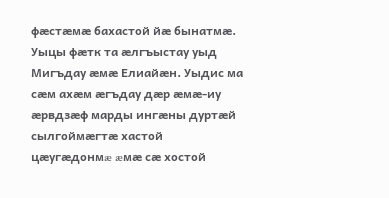фæстæмæ бахастой йæ бынатмæ. Уыцы фæтк та æлгъыстау уыд Мигъдау æмæ Елиайæн. Уыдис ма сæм ахæм æгъдау дæр æмæ-иу æрвдзæф марды ингæны дуртæй сылгоймæгтæ хастой цæугæдонмæ æмæ сæ хостой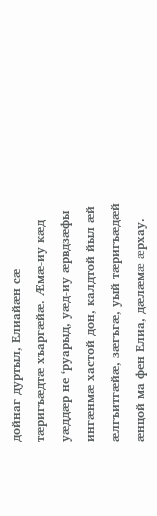дойнаг дуртыл, Елиайæн сæ тæригъæдтæ хъаргæйæ. Æмæ-иу кæд уæддæр не ‘руарыд, уæд-иу æрвдзæфы ингæнмæ хастой дон, калдтой йыл æй æлгъитгæйæ, зæгъгæ, уый тæригъæдæй æнцой ма фен Елиа, дæлæмæ æрхау.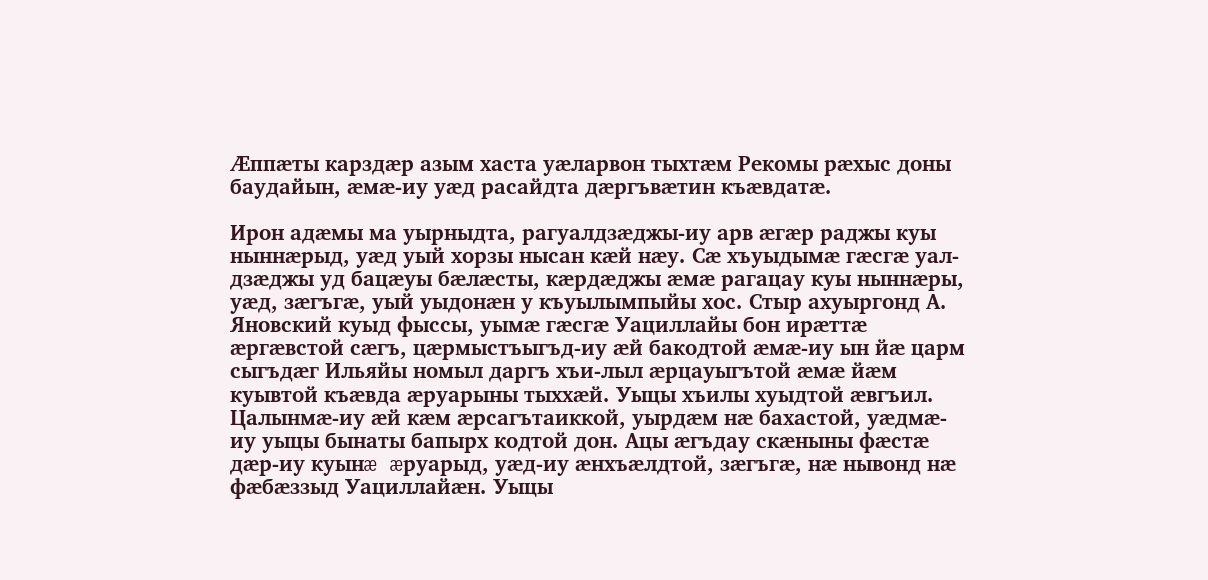Æппæты карздæр азым хаста уæларвон тыхтæм Рекомы рæхыс доны баудайын, æмæ-иу уæд расайдта дæргъвæтин къæвдатæ.

Ирон адæмы ма уырныдта, рагуалдзæджы-иу арв æгæр раджы куы ныннæрыд, уæд уый хорзы нысан кæй нæу. Сæ хъуыдымæ гæсгæ уал-дзæджы уд бацæуы бæлæсты, кæрдæджы æмæ рагацау куы ныннæры, уæд, зæгъгæ, уый уыдонæн у къуылымпыйы хос. Стыр ахуыргонд А. Яновский куыд фыссы, уымæ гæсгæ Уациллайы бон ирæттæ æргæвстой сæгъ, цæрмыстъыгъд-иу æй бакодтой æмæ-иу ын йæ царм сыгъдæг Ильяйы номыл даргъ хъи-лыл æрцауыгътой æмæ йæм куывтой къæвда æруарыны тыххæй. Уыцы хъилы хуыдтой æвгъил. Цалынмæ-иу æй кæм æрсагътаиккой, уырдæм нæ бахастой, уæдмæ-иу уыцы бынаты бапырх кодтой дон. Ацы æгъдау скæныны фæстæ дæр-иу куынæ æруарыд, уæд-иу æнхъæлдтой, зæгъгæ, нæ нывонд нæ фæбæззыд Уациллайæн. Уыцы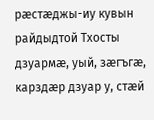рæстæджы-иу кувын райдыдтой Тхосты дзуармæ, уый, зæгъгæ, карздæр дзуар у, стæй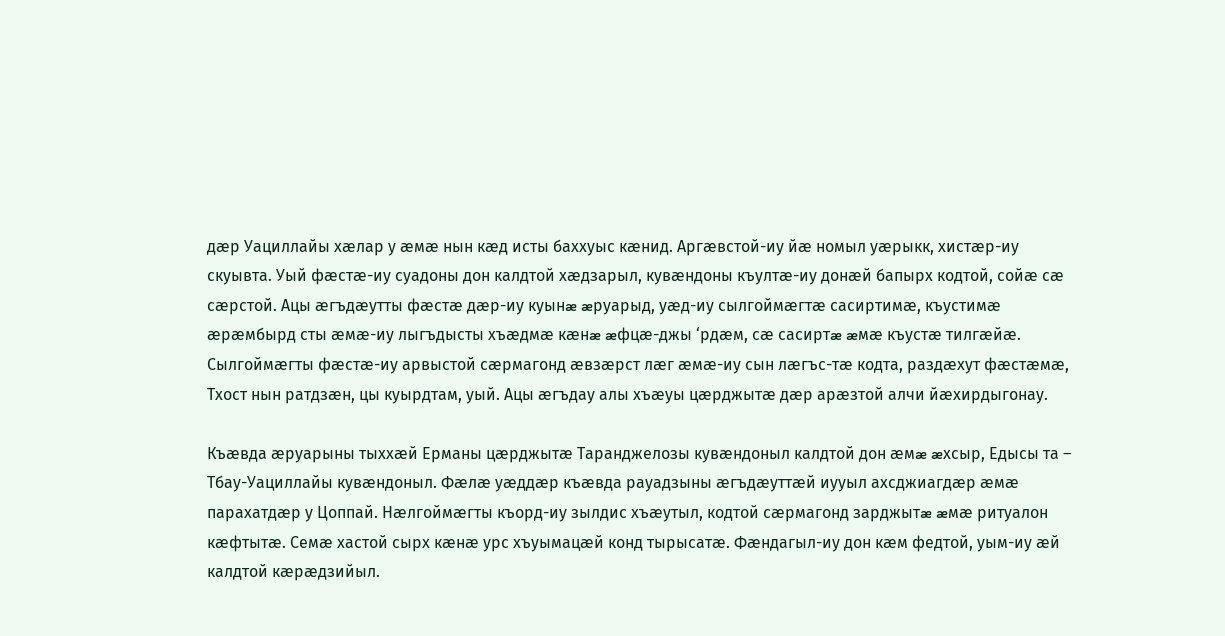дæр Уациллайы хæлар у æмæ нын кæд исты баххуыс кæнид. Аргæвстой-иу йæ номыл уæрыкк, хистæр-иу скуывта. Уый фæстæ-иу суадоны дон калдтой хæдзарыл, кувæндоны къултæ-иу донæй бапырх кодтой, сойæ сæ сæрстой. Ацы æгъдæутты фæстæ дæр-иу куынæ æруарыд, уæд-иу сылгоймæгтæ сасиртимæ, къустимæ æрæмбырд сты æмæ-иу лыгъдысты хъæдмæ кæнæ æфцæ-джы ‘рдæм, сæ сасиртæ æмæ къустæ тилгæйæ. Сылгоймæгты фæстæ-иу арвыстой сæрмагонд æвзæрст лæг æмæ-иу сын лæгъс-тæ кодта, раздæхут фæстæмæ, Тхост нын ратдзæн, цы куырдтам, уый. Ацы æгъдау алы хъæуы цæрджытæ дæр арæзтой алчи йæхирдыгонау.

Къæвда æруарыны тыххæй Ерманы цæрджытæ Таранджелозы кувæндоныл калдтой дон æмæ æхсыр, Едысы та – Тбау-Уациллайы кувæндоныл. Фæлæ уæддæр къæвда рауадзыны æгъдæуттæй иууыл ахсджиагдæр æмæ парахатдæр у Цоппай. Нæлгоймæгты къорд-иу зылдис хъæутыл, кодтой сæрмагонд зарджытæ æмæ ритуалон кæфтытæ. Семæ хастой сырх кæнæ урс хъуымацæй конд тырысатæ. Фæндагыл-иу дон кæм федтой, уым-иу æй калдтой кæрæдзийыл.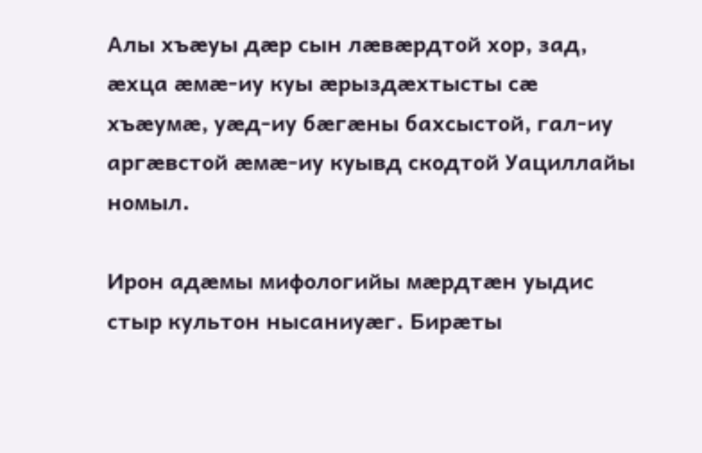Алы хъæуы дæр сын лæвæрдтой хор, зад, æхца æмæ-иу куы æрыздæхтысты сæ хъæумæ, уæд-иу бæгæны бахсыстой, гал-иу аргæвстой æмæ-иу куывд скодтой Уациллайы номыл.

Ирон адæмы мифологийы мæрдтæн уыдис стыр культон нысаниуæг. Бирæты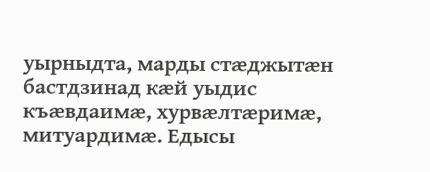уырныдта, марды стæджытæн бастдзинад кæй уыдис къæвдаимæ, хурвæлтæримæ, митуардимæ. Едысы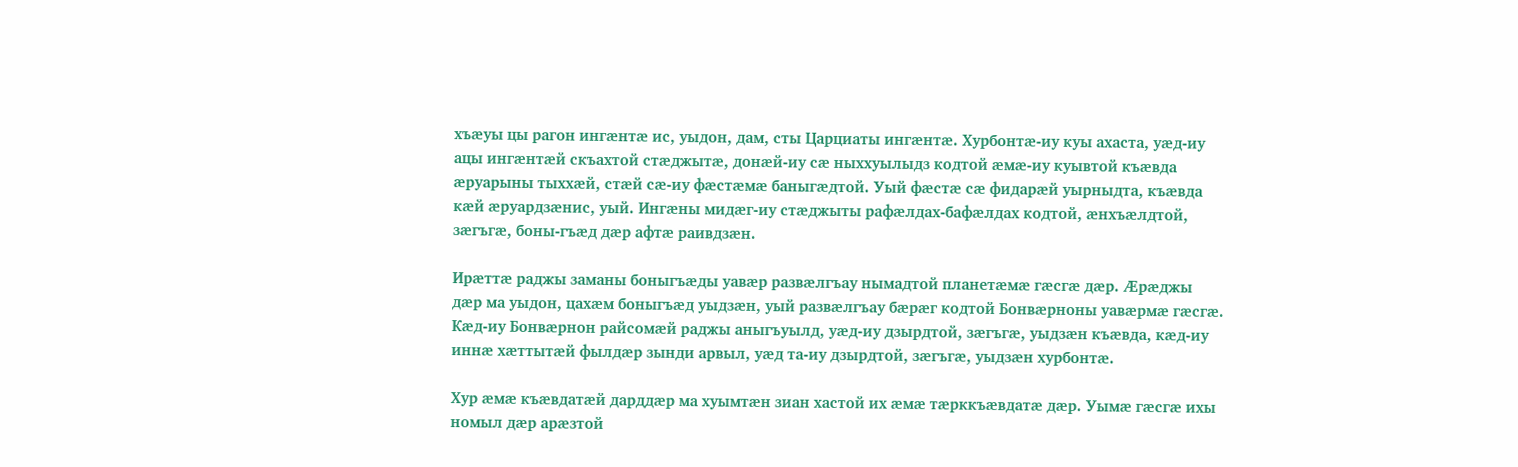хъæуы цы рагон ингæнтæ ис, уыдон, дам, сты Царциаты ингæнтæ. Хурбонтæ-иу куы ахаста, уæд-иу ацы ингæнтæй скъахтой стæджытæ, донæй-иу сæ ныххуылыдз кодтой æмæ-иу куывтой къæвда æруарыны тыххæй, стæй сæ-иу фæстæмæ баныгæдтой. Уый фæстæ сæ фидарæй уырныдта, къæвда кæй æруардзæнис, уый. Ингæны мидæг-иу стæджыты рафæлдах-бафæлдах кодтой, æнхъæлдтой, зæгъгæ, боны-гъæд дæр афтæ раивдзæн.

Ирæттæ раджы заманы боныгъæды уавæр развæлгъау нымадтой планетæмæ гæсгæ дæр. Æрæджы дæр ма уыдон, цахæм боныгъæд уыдзæн, уый развæлгъау бæрæг кодтой Бонвæрноны уавæрмæ гæсгæ. Кæд-иу Бонвæрнон райсомæй раджы аныгъуылд, уæд-иу дзырдтой, зæгъгæ, уыдзæн къæвда, кæд-иу иннæ хæттытæй фылдæр зынди арвыл, уæд та-иу дзырдтой, зæгъгæ, уыдзæн хурбонтæ.

Хур æмæ къæвдатæй дарддæр ма хуымтæн зиан хастой их æмæ тæрккъæвдатæ дæр. Уымæ гæсгæ ихы номыл дæр арæзтой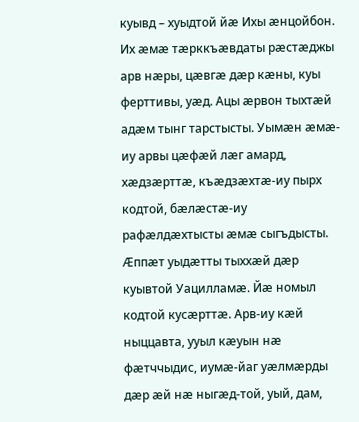куывд – хуыдтой йæ Ихы æнцойбон. Их æмæ тæрккъæвдаты рæстæджы арв нæры, цæвгæ дæр кæны, куы ферттивы, уæд. Ацы æрвон тыхтæй адæм тынг тарстысты. Уымæн æмæ-иу арвы цæфæй лæг амард, хæдзæрттæ, къæдзæхтæ-иу пырх кодтой, бæлæстæ-иу рафæлдæхтысты æмæ сыгъдысты. Æппæт уыдæтты тыххæй дæр куывтой Уацилламæ. Йæ номыл кодтой кусæрттæ. Арв-иу кæй ныццавта, ууыл кæуын нæ фæтччыдис, иумæ-йаг уæлмæрды дæр æй нæ ныгæд-той, уый, дам,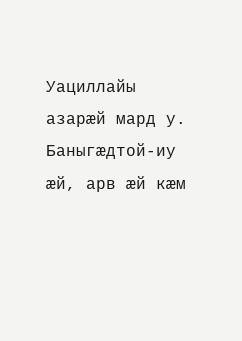Уациллайы азарæй мард у. Баныгæдтой-иу æй, арв æй кæм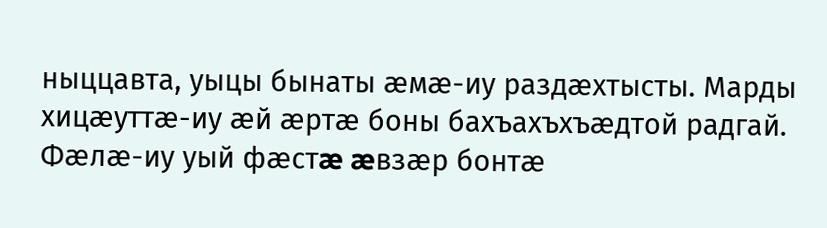ныццавта, уыцы бынаты æмæ-иу раздæхтысты. Марды хицæуттæ-иу æй æртæ боны бахъахъхъæдтой радгай. Фæлæ-иу уый фæстæ æвзæр бонтæ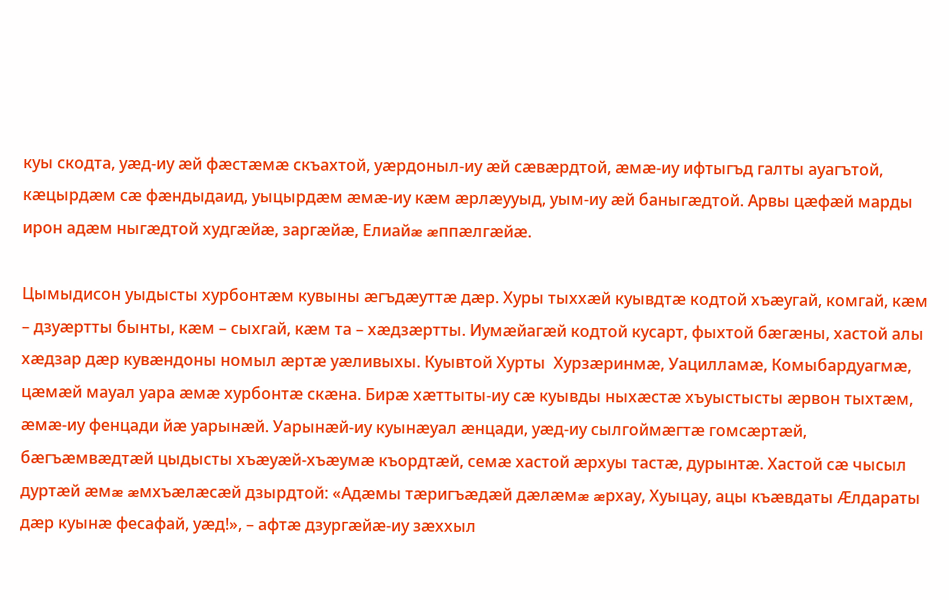куы скодта, уæд-иу æй фæстæмæ скъахтой, уæрдоныл-иу æй сæвæрдтой, æмæ-иу ифтыгъд галты ауагътой, кæцырдæм сæ фæндыдаид, уыцырдæм æмæ-иу кæм æрлæууыд, уым-иу æй баныгæдтой. Арвы цæфæй марды ирон адæм ныгæдтой худгæйæ, заргæйæ, Елиайæ æппæлгæйæ.

Цымыдисон уыдысты хурбонтæм кувыны æгъдæуттæ дæр. Хуры тыххæй куывдтæ кодтой хъæугай, комгай, кæм – дзуæртты бынты, кæм – сыхгай, кæм та – хæдзæртты. Иумæйагæй кодтой кусарт, фыхтой бæгæны, хастой алы хæдзар дæр кувæндоны номыл æртæ уæливыхы. Куывтой Хурты  Хурзæринмæ, Уацилламæ, Комыбардуагмæ, цæмæй мауал уара æмæ хурбонтæ скæна. Бирæ хæттыты-иу сæ куывды ныхæстæ хъуыстысты æрвон тыхтæм, æмæ-иу фенцади йæ уарынæй. Уарынæй-иу куынæуал æнцади, уæд-иу сылгоймæгтæ гомсæртæй, бæгъæмвæдтæй цыдысты хъæуæй-хъæумæ къордтæй, семæ хастой æрхуы тастæ, дурынтæ. Хастой сæ чысыл дуртæй æмæ æмхъæлæсæй дзырдтой: «Адæмы тæригъæдæй дæлæмæ æрхау, Хуыцау, ацы къæвдаты Æлдараты дæр куынæ фесафай, уæд!», – афтæ дзургæйæ-иу зæххыл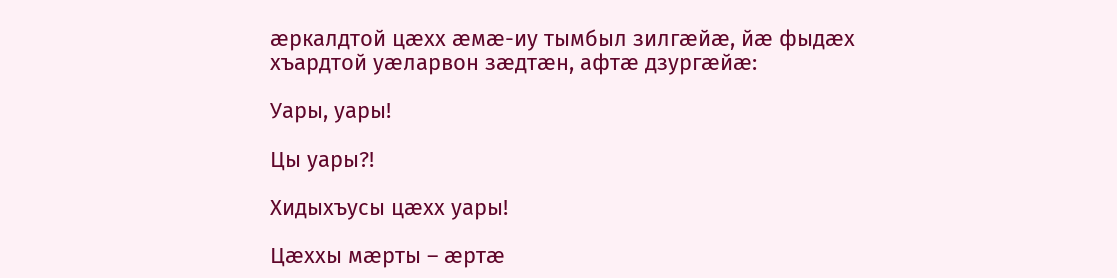æркалдтой цæхх æмæ-иу тымбыл зилгæйæ, йæ фыдæх хъардтой уæларвон зæдтæн, афтæ дзургæйæ:

Уары, уары!

Цы уары?!

Хидыхъусы цæхх уары!

Цæххы мæрты – æртæ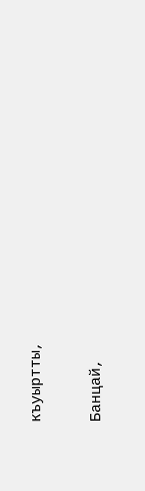къуыртты,

Банцай,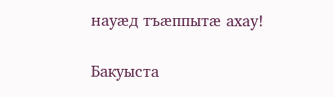науæд тъæппытæ ахау!

Бакуыста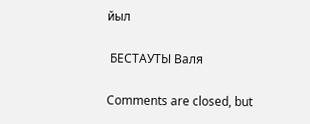йыл

 БЕСТАУТЫ Валя

Comments are closed, but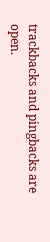trackbacks and pingbacks are open.